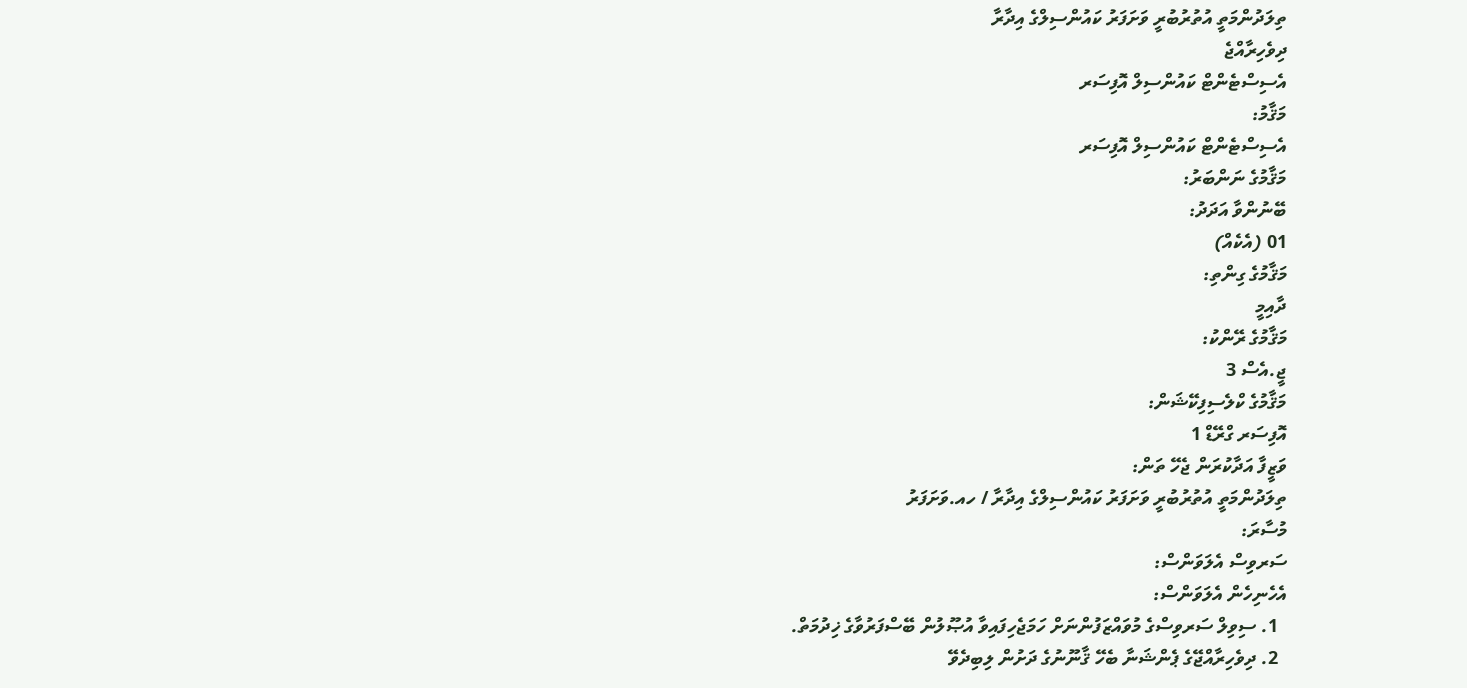ތިލަދުންމަތީ އުތުރުބުރީ ވަށަފަރު ކައުންސިލްގެ އިދާރާ
ދިވެހިރާއްޖެ
އެސިސްޓެންޓް ކައުންސިލް އޮފިސަރ
މަޤާމު:
އެސިސްޓެންޓް ކައުންސިލް އޮފިސަރ
މަޤާމުގެ ނަންބަރު:
ބޭނުންވާ އަދަދު:
01 (އެކެއް)
މަޤާމުގެ ގިންތި:
ދާއިމީ
މަޤާމުގެ ރޭންކު:
ޖީ.އެސް 3
މަޤާމުގެ ކްލެސިފިކޭޝަން:
އޮފިސަރ ގްރޭޑް 1
ވަޒީފާ އަދާކުރަން ޖެހޭ ތަން:
ތިލަދުންމަތީ އުތުރުބުރީ ވަށަފަރު ކައުންސިލްގެ އިދާރާ / ހއ.ވަށަފަރު
މުސާރަ:
ސަރވިސް އެލަވަންސް:
އެހެނިހެން އެލަވަންސް:
  1. ސިވިލް ސަރވިސްގެ މުވައްޒަފުންނަށް ހަމަޖެހިފައިވާ އުޞޫލުން ބޭސްފަރުވާގެ ޚިދުމަތް.
  2. ދިވެހިރާއްޖޭގެ ޕެންޝަނާ ބެހޭ ޤާނޫނުގެ ދަށުން ލިބިދެވޭ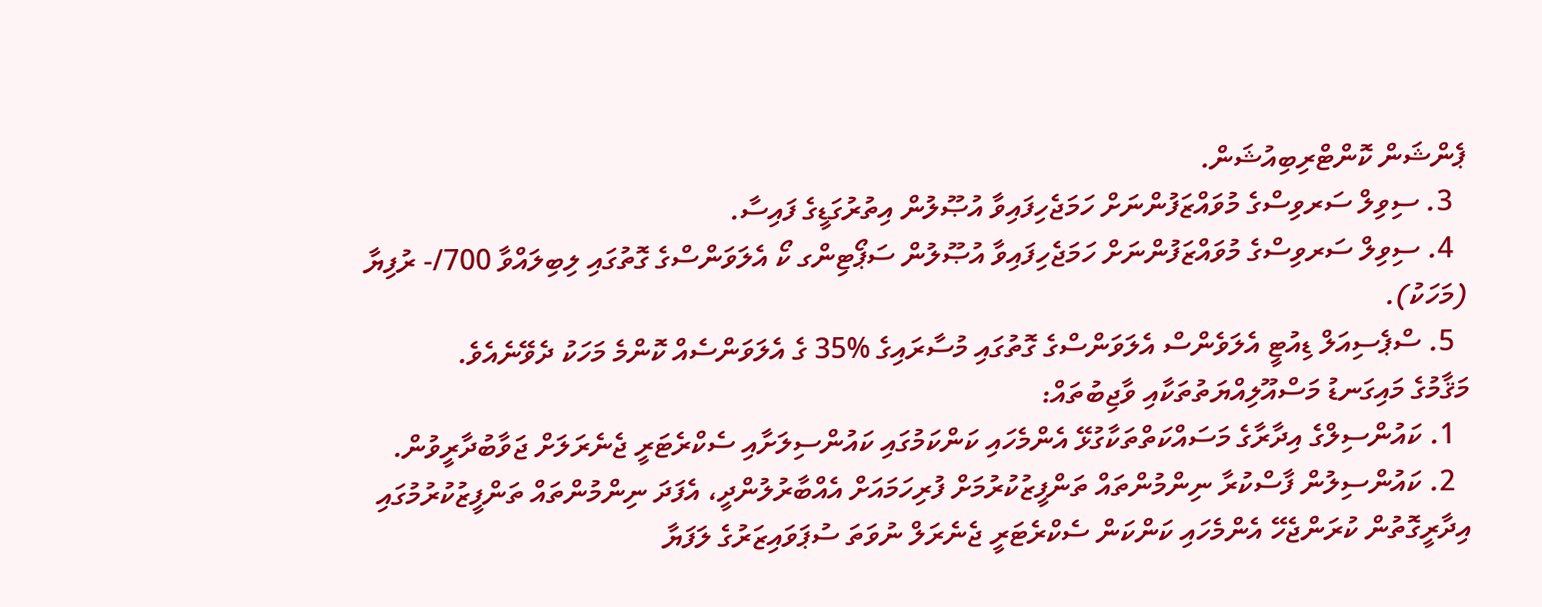ޕެންޝަން ކޮންޓްރިބިއުޝަން.
  3. ސިވިލް ސަރވިސްގެ މުވައްޒަފުންނަށް ހަމަޖެހިފައިވާ އުޞޫލުން އިތުރުގަޑީގެ ފައިސާ.
  4. ސިވިލް ސަރވިސްގެ މުވައްޒަފުންނަށް ހަމަޖެހިފައިވާ އުޞޫލުން ސަޕޯޓިންގ ކޯ އެލަވަންސްގެ ގޮތުގައި ލިބިލައްވާ 700/- ރުފިޔާ (މަހަކު).
  5. ސްޕެސިއަލް ޑިއުޓީ އެލަވެންސް އެލަވަންސްގެ ގޮތުގައި މުސާރައިގެ %35 ގެ އެލަވަންސެއް ކޮންމެ މަހަކު ދެވޭނެއެވެ.
މަޤާމުގެ މައިގަނޑު މަސްއޫލިއްޔަތުތަކާއި ވާޖިބުތައް:
  1. ކައުންސިލްގެ އިދާރާގެ މަސައްކަތްތަކާގުޅޭ އެންމެހައި ކަންކަމުގައި ކައުންސިލަށާއި ސެކްރެޓަރީ ޖެނެރަލަށް ޖަވާބުދާރީވުން.
  2. ކައުންސިލުން ފާސްކުރާ ނިންމުންތައް ތަންފީޒުކުރުމަށް ފުރިހަމައަށް އެއްބާރުލުންދީ، އެފަދަ ނިންމުންތައް ތަންފީޒުކުރުމުގައި އިދާރީގޮތުން ކުރަންޖެހޭ އެންމެހައި ކަންކަން ސެކްރެޓަރީ ޖެނެރަލް ނުވަތަ ސުޕަވައިޒަރުގެ ލަފަޔާ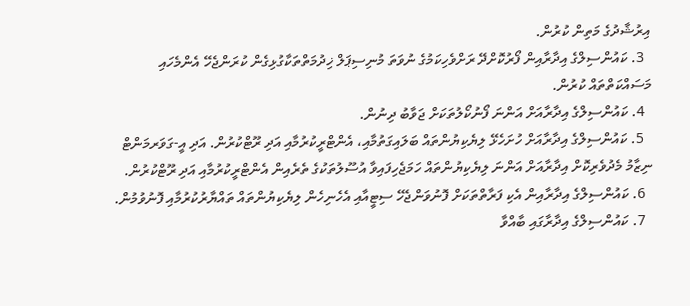އިރުޝާދުގެ މަތިން ކުރުން.
  3. ކައުންސިލްގެ އިދާރާއިން ފޯރުކޮށްދޭ ރަށްވެހިކަމުގެ ނުވަތަ މުނިސިޕަލް ޚިދުމަތްތަކާގުޅިގެން ކުރަންޖެހޭ އެންމެހައި މަސައްކަތްތައް ކުރުން.
  4. ކައުންސިލްގެ އިދާރާއަށް އަންނަ ފޯނުކޯލުތަކަށް ޖަވާބު ދިނުން.
  5. ކައުންސިލްގެ އިދާރާއަށް ހުށަހެޅޭ ލިޔެކިޔުންތައް ބަލައިގަތުމާއި، އެންޓްރީކުރުމާއި އަދި ރޫޓްކުރުން. އަދި އީ-ގަވަރމަންޓް ނިޒާމު މެދުވެރިކޮށް އިދާރާއަށް އަންނަ ލިޔެކިޔުންތައް ހަމަޖެހިފައިވާ އުސޫލުތަކުގެ ތެރެއިން އެންޓްރީކުރުމާއި އަދި ރޫޓްކުރުން.
  6. ކައުންސިލްގެ އިދާރާއިން އެކި ފަރާތްތަކަށް ފޮނުވަންޖެހޭ ސިޓީއާއި އެހެނިހެން ލިޔެކިޔުންތައް ތައްޔާރުކުރުމާއި ފޮނުވުމުން.
  7. ކައުންސިލްގެ އިދާރާގައި ބާއްވާ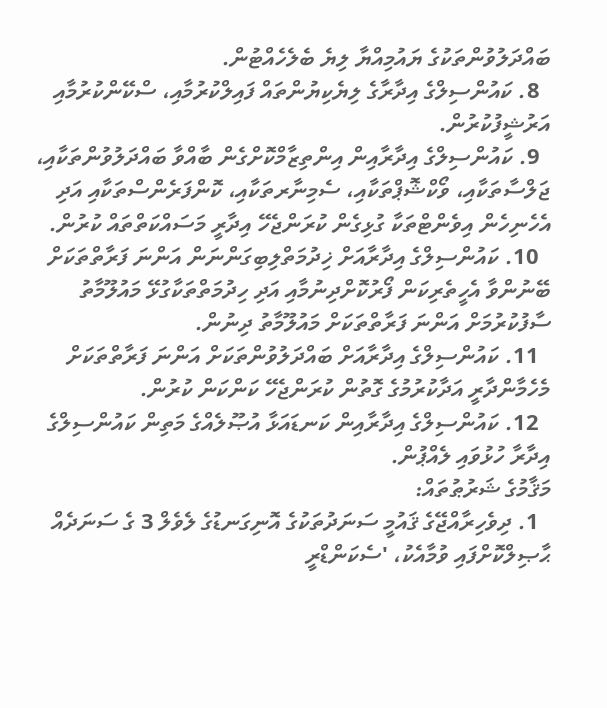ބައްދަލުވުންތަކުގެ ޔައުމިއްޔާ ލިޔެ ބެލެހެއްޓުން.
  8. ކައުންސިލްގެ އިދާރާގެ ލިޔެކިޔުންތައް ފައިލްކުރުމާއި، ސްކޭންކުރުމާއި އަރުޝީފުކުރުން.
  9. ކައުންސިލްގެ އިދާރާއިން އިންތިޒާމްކޮށްގެން ބާއްވާ ބައްދަލުވުންތަކާއި، ޖަލްސާތަކާއި، ވޯކްޝޮޕްތަކާއި، ސެމިނާރތަކާއި، ކޮންފަރެންސްތަކާއި އަދި އެހެނިހެން އިވެންޓްތަކާ ގުޅިގެން ކުރަންޖެހޭ އިދާރީ މަސައްކަތްތައް ކުރުން.
  10. ކައުންސިލްގެ އިދާރާއަށް ޚިދުމަތްލިބިގަންނަން އަންނަ ފަރާތްތަކަށް ބޭނުންވާ އެހީތެރިކަން ފޯރުކޮށްދިނުމާއި އަދި ހިދުމަތްތަކާގުޅޭ މައުލޫމާތު ސާފުކުރުމަށް އަންނަ ފަރާތްތަކަށް މައުލޫމާތު ދިނުން.
  11. ކައުންސިލްގެ އިދާރާއަށް ބައްދަލުވުންތަކަށް އަންނަ ފަރާތްތަކަށް މެހެމާންދާރީ އަދާކުރުމުގެ ގޮތުން ކުރަންޖެހޭ ކަންކަން ކުރުން.
  12. ކައުންސިލްގެ އިދާރާއިން ކަނޑައަޅާ އުޞޫލެއްގެ މަތިން ކައުންސިލްގެ އިދާރާ ހުޅުވައި ލެއްޕުން.
މަޤާމުގެ ޝަރުޠުތައް:
  1. ދިވެހިރާއްޖޭގެ ޤައުމީ ސަނަދުތަކުގެ އޮނިގަނޑުގެ ލެވެލް 3 ގެ ސަނަދެއް ޙާޞިލްކޮށްފައި ވުމާއެކު، 'ސެކަންޑްރީ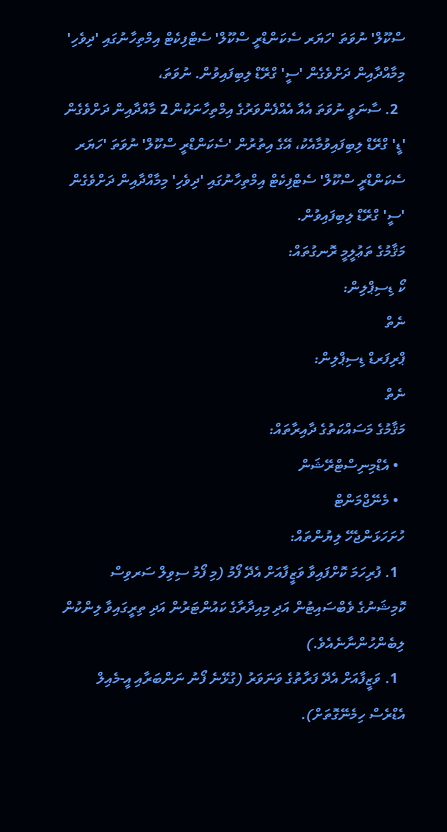ސްކޫލް' ނުވަތަ 'ހަޔަރ ސެކަންޑްރީ ސްކޫލް' ސެޓްފިކެޓް އިމްތިހާނުގައި 'ދިވެހި' މިމާއްދާއިން ދަށްވެގެން 'ސީ' ގްރޭޑް ލިބިފައިވުން. ނުވަތަ،
  2. ސާނަވީ ނުވަތަ އެއާ އެއްފެންވަރުގެ އިމްތިހާނަކުން 2 މާއްދާއިން ދަށްވެގެން 'ޑީ' ގްރޭޑް ލިބިފައިވުމާއެކު، އޭގެ އިތުރުން 'ސެކަންޑްރީ ސްކޫލް' ނުވަތަ 'ހަޔަރ ސެކަންޑްރީ ސްކޫލް' ސެޓްފިކެޓް އިމްތިހާނުގައި 'ދިވެހި' މިމާއްދާއިން ދަށްވެގެން 'ސީ' ގްރޭޑް ލިބިފައިވުން.
މަޤާމުގެ ތަޢުލީމީ ރޮނގުތައް:
ކޯ ޑިސިޕްލިން:
ނެތް
ޕްރިފަރޑް ޑިސިޕްލިން:
ނެތް
މަޤާމުގެ މަސައްކަތުގެ ދާއިރާތައް:
  • އެޑްމިނިސްޓްރޭޝަން
  • މެނޭޖްމަންޓް
ހުށަހަޅަންޖެހޭ ލިޔުންތައް:
  1. ފުރިހަމަ ކޮށްފައިވާ ވަޒީފާއަށް އެދޭ ފޯމު (މި ފޯމު ސިވިލް ސަރވިސް ކޮމިޝަނުގެ ވެބްސައިޓުން އަދި މިއިދާރާގެ ކައުންޓަރުން އަދި ތިރީގައިވާ ލިންކުން ލިބެންހުންނާނެއެވެ.)
  1. ވަޒީފާއަށް އެދޭ ފަރާތުގެ ވަނަވަރު (ގުޅޭނެ ފޯނު ނަންބަރާއި އީ-މެއިލް އެޑްރެސް ހިމެނޭގޮތަށް).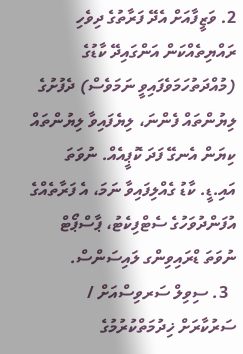2. ވަޒީފާއަށް އެދޭ ފަރާތުގެ ދިވެހި ރައްޔިތެއްކަން އަންގައިދޭ ކާޑުގެ (މުއްދަތުހަމަވެފައިވީ ނަމަވެސް) ދެފުށުގެ ލިޔުންތައް ފެންނަ، ލިޔެފައިވާ ލިޔުންތައް ކިޔަން އެނގޭ ފަދަ ކޮޕީއެއް. ނުވަތަ އައި.ޑީ. ކާޑު ގެއްލިފައިވާ ނަމަ، އެ ފަރާތެއްގެ އުފަންދުވަހުގެ ސެޓްފިކެޓު، ޕާސްޕޯޓް ނުވަތަ ޑްރައިވިންގ ލައިސަންސް.
  3. ސިވިލް ސަރވިސްއަށް / ސަރުކާރަށް ޚިދުމަތްކުރުމުގެ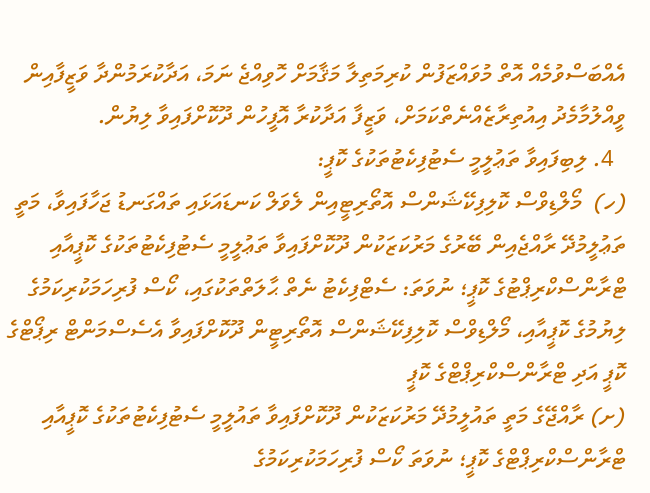އެއްބަސްވުމެއް އޮތް މުވައްޒަފުން ކުރިމަތިލާ މަޤާމަށް ހޮވިއްޖެ ނަމަ، އަދާކުރަމުންދާ ވަޒީފާއިން ވީއްލުމާމެދު އިއުތިރާޒެއްނެތްކަމަށް، ވަޒީފާ އަދާކުރާ އޮފީހުން ދޫކޮށްފައިވާ ލިޔުން.
  4. ލިބިފައިވާ ތަޢުލީމީ ސެޓުފިކެޓުތަކުގެ ކޮޕީ:
(ހ)  މޯލްޑިވްސް ކޮލިފިކޭޝަންސް އޮތޯރިޓީއިން ލެވަލް ކަނޑައަޅައި ތައްގަނޑު ޖަހާފައިވާ، މަތީ ތަޢުލީމުދޭ ރާއްޖެއިން ބޭރުގެ މަރުކަޒަކުން ދޫކޮށްފައިވާ ތަޢުލީމީ ސެޓުފިކެޓުތަކުގެ ކޮޕީއާއި ޓްރާންސްކްރިޕްޓުގެ ކޮޕީ؛ ނުވަތަ: ސެޓްފިކެޓު ނެތް ޙާލަތްތަކުގައި، ކޯސް ފުރިހަމަކުރިކަމުގެ ލިޔުމުގެ ކޮޕީއާއި، މޯލްޑިވްސް ކޮލިފިކޭޝަންސް އޮތޯރިޓީން ދޫކޮށްފައިވާ އެސެސްމަންޓް ރިޕޯޓްގެ ކޮޕީ އަދި ޓްރާންސްކްރިޕްޓްގެ ކޮޕީ
(ށ) ރާއްޖޭގެ މަތީ ތައުލީމުދޭ މަރުކަޒަކުން ދޫކޮށްފައިވާ ތައުލީމީ ސެޓުފިކެޓުތަކުގެ ކޮޕީއާއި ޓްރާންސްކްރިޕްޓްގެ ކޮޕީ؛ ނުވަތަ ކޯސް ފުރިހަމަކުރިކަމުގެ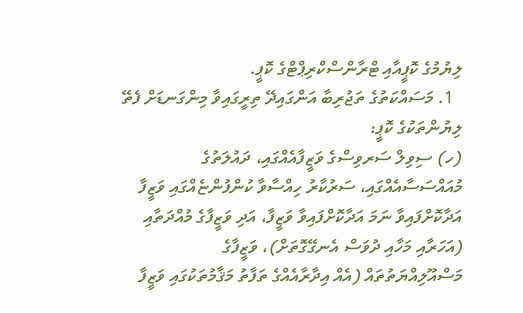ލިޔުމުގެ ކޮޕީއާއި ޓްރާންސްކްރިޕްޓްގެ ކޮޕީ.
  1. މަސައްކަތުގެ ތަޖުރިބާ އަންގައިދޭ ތިރީގައިވާ މިންގަނޑަށް ފެތޭ ލިޔުންތަކުގެ ކޮޕީ:
(ހ) ސިވިލް ސަރވިސްގެ ވަޒީފާއެއްގައި، ދައުލަތުގެ މުއައްސަސާއެއްގައި، ސަރުކާރު ހިއްސާވާ ކުންފުންޏެއްގައި ވަޒީފާ އަދާކޮށްފައިވާ ނަމަ އަދާކޮށްފައިވާ ވަޒީފާ، އަދި ވަޒީފާގެ މުއްދަތާއި (އަހަރާއި މަހާއި ދުވަސް އެނގޭގޮތަށް)، ވަޒީފާގެ މަސްއޫލިއްޔަތުތައް (އެއް އިދާރާއެއްގެ ތަފާތު މަޤާމުތަކުގައި ވަޒީފާ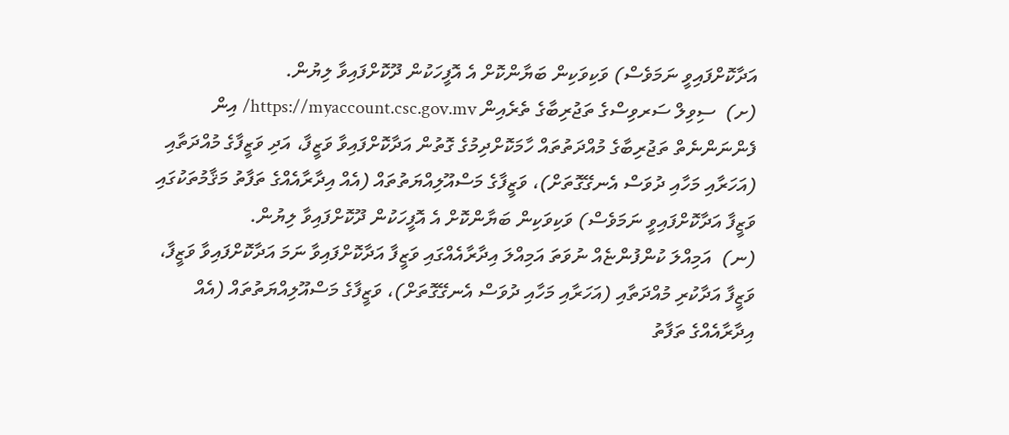އަދާކޮށްފައިވީ ނަމަވެސް) ވަކިވަކިން ބަޔާންކޮށް އެ އޮފީހަކުން ދޫކޮށްފައިވާ ލިޔުން.
(ށ)  ސިވިލް ސަރވިސްގެ ތަޖުރިބާގެ ތެރެއިން https://myaccount.csc.gov.mv/ އިން ފެންނަންނެތް ތަޖުރިބާގެ މުއްދަތުތައް ހާމަކޮށްދިމުގެ ގޮތުން އަދާކޮށްފައިވާ ވަޒީފާ، އަދި ވަޒީފާގެ މުއްދަތާއި (އަހަރާއި މަހާއި ދުވަސް އެނގޭގޮތަށް)، ވަޒީފާގެ މަސްއޫލިއްޔަތުތައް (އެއް އިދާރާއެއްގެ ތަފާތު މަޤާމުތަކުގައި ވަޒީފާ އަދާކޮށްފައިވީ ނަމަވެސް) ވަކިވަކިން ބަޔާންކޮށް އެ އޮފީހަކުން ދޫކޮށްފައިވާ ލިޔުން.
(ނ)  އަމިއްލަ ކުންފުންޏެއް ނުވަތަ އަމިއްލަ އިދާރާއެއްގައި ވަޒީފާ އަދާކޮށްފައިވާ ނަމަ އަދާކޮށްފައިވާ ވަޒީފާ، ވަޒީފާ އަދާކުރި މުއްދަތާއި (އަހަރާއި މަހާއި ދުވަސް އެނގޭގޮތަށް)، ވަޒީފާގެ މަސްއޫލިއްޔަތުތައް (އެއް އިދާރާއެއްގެ ތަފާތު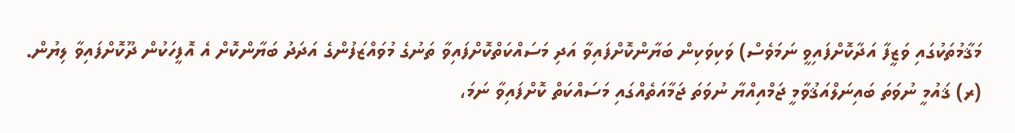މަޤާމުތަކުގައި ވަޒީފާ އަދާކޮށްފައިވީ ނަމަވެސް) ވަކިވަކިން ބަޔާންކޮށްފައިވާ އަދި މަސައްކަތްކޮށްފައިވާ ތަނުގެ މުވައްޒަފުންގެ އަދަދު ބަޔާންކޮށް އެ އޮފީހަކުން ދޫކޮށްފައިވާ ލިޔުން.
(ރ) ޤައުމީ ނުވަތަ ބައިނަލްއަޤުވާމީ ޖަމްއިއްޔާ ނުވަތަ ޖަމާއަތެއްގައި މަސައްކަތް ކޮށްފައިވާ ނަމަ،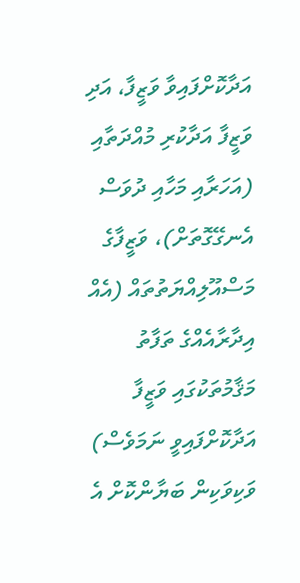އަދާކޮށްފައިވާ ވަޒީފާ، އަދި ވަޒީފާ އަދާކުރި މުއްދަތާއި (އަހަރާއި މަހާއި ދުވަސް އެނގޭގޮތަށް)، ވަޒީފާގެ މަސްއޫލިއްޔަތުތައް (އެއް އިދާރާއެއްގެ ތަފާތު މަޤާމުތަކުގައި ވަޒީފާ އަދާކޮށްފައިވީ ނަމަވެސް) ވަކިވަކިން ބަޔާންކޮށް އެ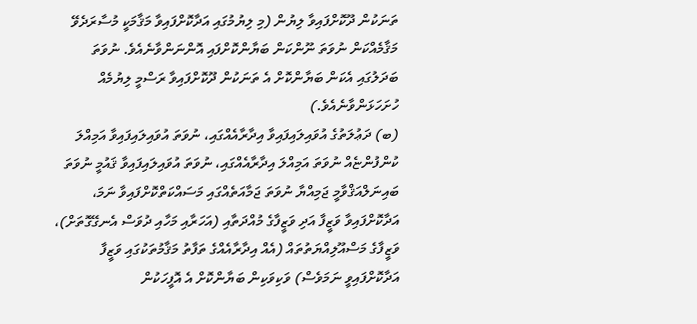ތަނަކުން ދޫކޮށްފައިވާ ލިޔުން (މި ލިޔުމުގައި އަދާކޮށްފައިވާ މަޤާމަކީ މުސާރަދެވޭ މަޤާމެއްކަން ނުވަތަ ނޫންކަން ބަޔާންކޮށްފައި އޮންނަންވާނެއެވެ. ނުވަތަ ބަދަލުގައި އެކަން ބަޔާންކޮށް އެ ތަނަކުން ދޫކޮށްފައިވާ ރަސްމީ ލިޔުމެއް ހުށަހަޅަންވާނެއެވެ.)
(ބ) ދަޢުލަތުގެ އުވައިލައިފައިވާ އިދާރާއެއްގައި، ނުވަތަ އުވައިލައިފައިވާ އަމިއްލަ ކުންފުންޏެއް ނުވަތަ އަމިއްލަ އިދާރާއެއްގައި، ނުވަތަ އުވައިލައިފައިވާ ޤައުމީ ނުވަތަ ބައިނަލްއަޤްވާމީ ޖަމިއްޔާ ނުވަތަ ޖަމާއަތެއްގައި މަސައްކަތްކޮށްފައިވާ ނަމަ، އަދާކޮށްފައިވާ ވަޒީފާ އަދި ވަޒީފާގެ މުއްދަތާއި (އަހަރާއި މަހާއި ދުވަސް އެނގޭގޮތަށް)، ވަޒީފާގެ މަސްއޫލިއްޔަތުތައް (އެއް އިދާރާއެއްގެ ތަފާތު މަޤާމުތަކުގައި ވަޒީފާ އަދާކޮށްފައިވީ ނަމަވެސް) ވަކިވަކިން ބަޔާންކޮށް އެ އޮފީހަކުން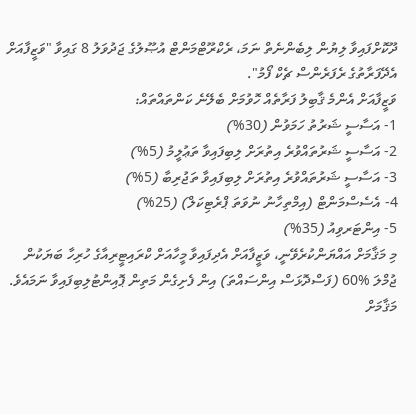ދޫކޮށްފައިވާ ލިޔުން ލިބެންނެތް ނަމަ، ރެކްރޫޓްމަންޓް އުޞޫލުގެ ޖަދުވަލު 8 ގައިވާ "ވަޒީފާއަށް އެދޭފަރާތުގެ ރެފަރެންސް ޗެކް ފޯމު".
ވަޒީފާއަށް އެންމެ ޤާބިލު ފަރާތެއް ހޮވުމަށް ބެލޭނެ ކަންތައްތައް:
1- އަސާސީ ޝަރުތު ހަމަވުން (30%)
2- އަސާސީ ޝަރުތައްވުރެ އިތުރަށް ލިބިފައިވާ ތަޢުލީމު (5%)
3- އަސާސީ ޝަރުތައްވުރެ އިތުރަށް ލިބިފައިވާ ތަޖުރިބާ (5%)
4- އެސެސްމަންޓް (އިމްތިހާނު ނުވަތަ ޕްރެޓިކަލް) (25%)
5- އިންޓަރވިއު (35%)
މި މަޤާމަށް އައްޔަންކުރެވޭނީ، ވަޒީފާއަށް އެދިފައިވާ މީހާއަށް ކްރައިޓީރިއާގެ ހުރިހާ ބަޔަކުން  ޖުމްލަ %60 (ފަސްދޮޅަސް އިންސައްތަ) އިން ފެށިގެން މަތިން ޕޮއިންޓުލިބިފައިވާ ނަމައެވެ.
މަޤާމަށް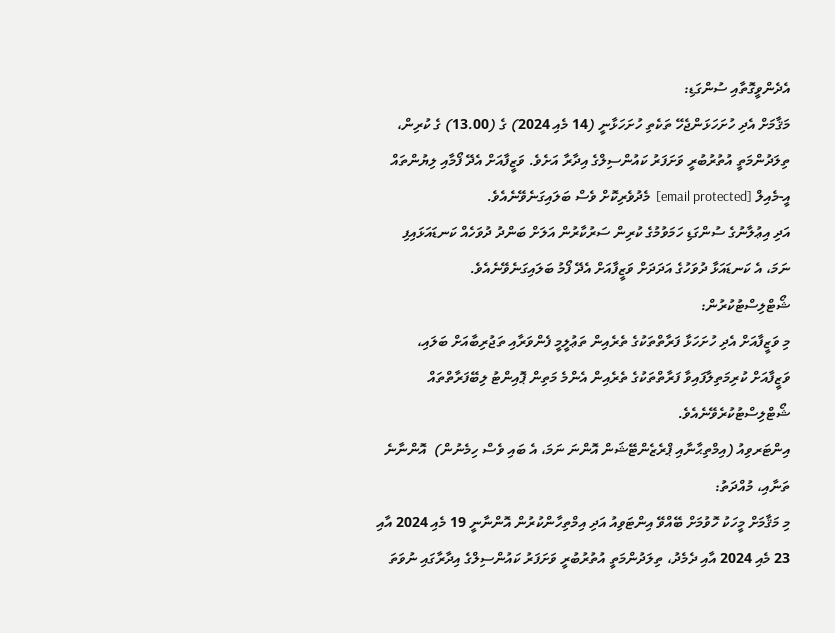އެދެންވީގޮތާއި ސުންގަޑި:
މަޤާމަށް އެދި ހުށަހަޅަންޖެހޭ ތަކެތި ހުށަހަޅާނީ (14 މެއި 2024) ގެ (13.00) ގެ ކުރިން، ތިލަދުންމަތީ އުތުރުބުރީ ވަށަފަރު ކައުންސިލްގެ އިދާރާ އަށެވެ. ވަޒީފާއަށް އެދޭ ފޯމާއި ލިޔުންތައް އީ-މެއިލް [email protected]  މެދުވެރިކޮށް ވެސް ބަލައިގަނެވޭނެއެވެ.
އަދި އިޢުލާނުގެ ސުންގަޑި ހަމަވުމުގެ ކުރިން ސަރުކާރުން އަލަށް ބަންދު ދުވަހެއް ކަނޑައަޅައިފި ނަމަ، އެ ކަނޑައަޅާ ދުވަހުގެ އަދަދަށް ވަޒީފާއަށް އެދޭ ފޯމު ބަލައިގަނެވޭނެއެވެ.
ޝޯޓްލިސްޓުކުރުން:
މި ވަޒީފާއަށް އެދި ހުށަހަޅާ ފަރާތްތަކުގެ ތެރެއިން ތަޢުލީމީ ފެންވަރާއި ތަޖުރިބާއަށް ބަލައި، ވަޒީފާއަށް ކުރިމަތިލާފައިވާ ފަރާތްތަކުގެ ތެރެއިން އެންމެ މަތިން ޕޮއިންޓު ލިބޭފަރާތްތައް ޝޯޓްލިސްޓުކުރެވޭނެއެވެ.
އިންޓަރވިއު (އިމްތިޙާނާއި ޕްރެޒެންޓޭޝަން އޮންނަ ނަމަ، އެ ބައި ވެސް ހިމެނުން)  އޮންނާނެ ތަނާއި، މުއްދަތު:
މި މަޤާމަށް މީހަކު ހޮވުމަށް ބޭއްވޭ އިންޓަވިއު އަދި އިމްތިހާންކުރުން އޮންނާނީ 19 މެއި 2024 އާއި 23 މެއި 2024 އާއި ދެމެދު، ތިލަދުންމަތީ އުތުރުބުރީ ވަށަފަރު ކައުންސިލްގެ އިދާރާގައި ނުވަތަ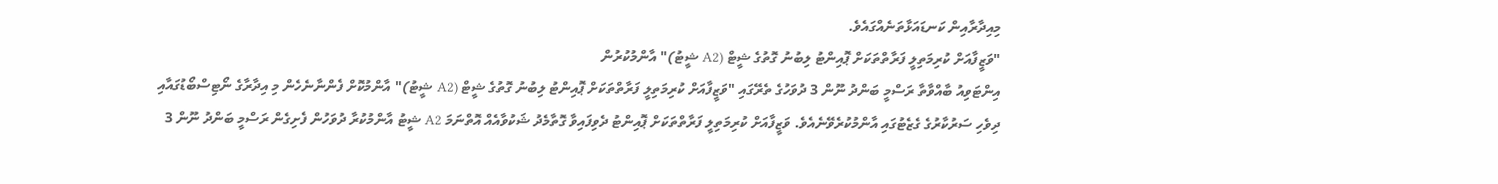މިއިދާރާއިން ކަނޑައަޅާތަނެއްގައެވެ.
"ވަޒީފާއަށް ކުރިމަތިލީ ފަރާތްތަކަށް ޕޮއިންޓު ލިބުނު ގޮތުގެ ޝީޓް (A2 ޝީޓު)" އާންމުކުރުން
އިންޓަވިއު ބާއްވާތާ ރަސްމީ ބަންދު ނޫން 3 ދުވަހުގެ ތެރޭގައި "ވަޒީފާއަށް ކުރިމަތިލީ ފަރާތްތަކަށް ޕޮއިންޓު ލިބުނު ގޮތުގެ ޝީޓް (A2 ޝީޓު)" އާންމުކޮށް ފެންނާނެހެން މި އިދާރާގެ ނޯޓިސްބޯޑުގައާއި ދިވެހި ސަރުކާރުގެ ގެޒެޓުގައި އާންމުކުރެވޭނެއެވެ. ވަޒީފާއަށް ކުރިމަތިލީ ފަރާތްތަކަށް ޕޮއިންޓު ދެވިފައިވާ ގޮތާމެދު ޝަކުވާއެއް އޮތްނަމަ A2 ޝީޓު އާންމުކުރާ ދުވަހުން ފެށިގެން ރަސްމީ ބަންދު ނޫން 3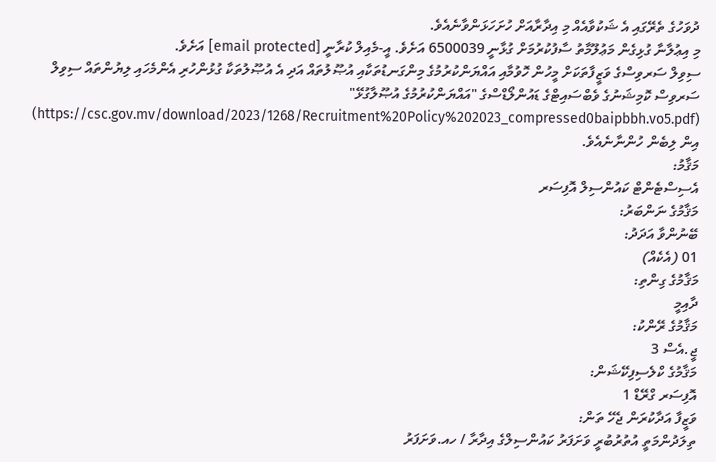ދުވަހުގެ ތެރޭގައި އެ ޝަކުވާއެއް މި އިދާރާއަށް ހުށަހަޅަންވާނެއެވެ.
މި އިޢުލާނާ ގުޅިގެން މަޢުލޫމާތު ސާފުކުރުމަށް ގުޅާނީ 6500039 އަށެވެ. އީ-މެއިލް ކުރާނީ [email protected] އަށެވެ.
ސިވިލް ސަރވިސްގެ ވަޒީފާތަކަށް މީހުން ހޮވުމާއި އައްޔަންކުރުމުގެ މިންގަނޑުތަކާއި އުޞޫލުތައް އަދި އެ އުޞޫލުތަކާ ގުޅުންހުރި އެންމެހައި ލިޔުންތައް ސިވިލް ސަރވިސް ކޮމިޝަނުގެ ވެބްސައިޓްގެ ޑައުންލޯޑްސްގެ "އައްޔަންކުރުމުގެ އުޞޫލާގުޅޭ" (https://csc.gov.mv/download/2023/1268/Recruitment%20Policy%202023_compressed0baipbbh.vo5.pdf)  އިން ލިބެން ހުންނާނެއެވެ.
މަޤާމު:
އެސިސްޓެންޓް ކައުންސިލް އޮފިސަރ
މަޤާމުގެ ނަންބަރު:
ބޭނުންވާ އަދަދު:
01 (އެކެއް)
މަޤާމުގެ ގިންތި:
ދާއިމީ
މަޤާމުގެ ރޭންކު:
ޖީ.އެސް 3
މަޤާމުގެ ކްލެސިފިކޭޝަން:
އޮފިސަރ ގްރޭޑް 1
ވަޒީފާ އަދާކުރަން ޖެހޭ ތަން:
ތިލަދުންމަތީ އުތުރުބުރީ ވަށަފަރު ކައުންސިލްގެ އިދާރާ / ހއ.ވަށަފަރު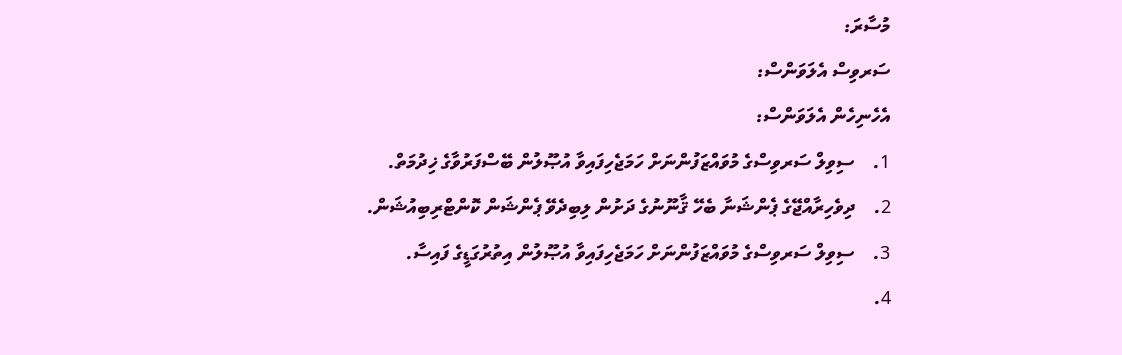މުސާރަ:
ސަރވިސް އެލަވަންސް:
އެހެނިހެން އެލަވަންސް:
1.    ސިވިލް ސަރވިސްގެ މުވައްޒަފުންނަށް ހަމަޖެހިފައިވާ އުޞޫލުން ބޭސްފަރުވާގެ ޚިދުމަތް.
2.    ދިވެހިރާއްޖޭގެ ޕެންޝަނާ ބެހޭ ޤާނޫނުގެ ދަށުން ލިބިދެވޭ ޕެންޝަން ކޮންޓްރިބިއުޝަން.
3.    ސިވިލް ސަރވިސްގެ މުވައްޒަފުންނަށް ހަމަޖެހިފައިވާ އުޞޫލުން އިތުރުގަޑީގެ ފައިސާ.
4.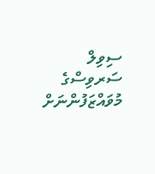ސިވިލް ސަރވިސްގެ މުވައްޒަފުންނަށް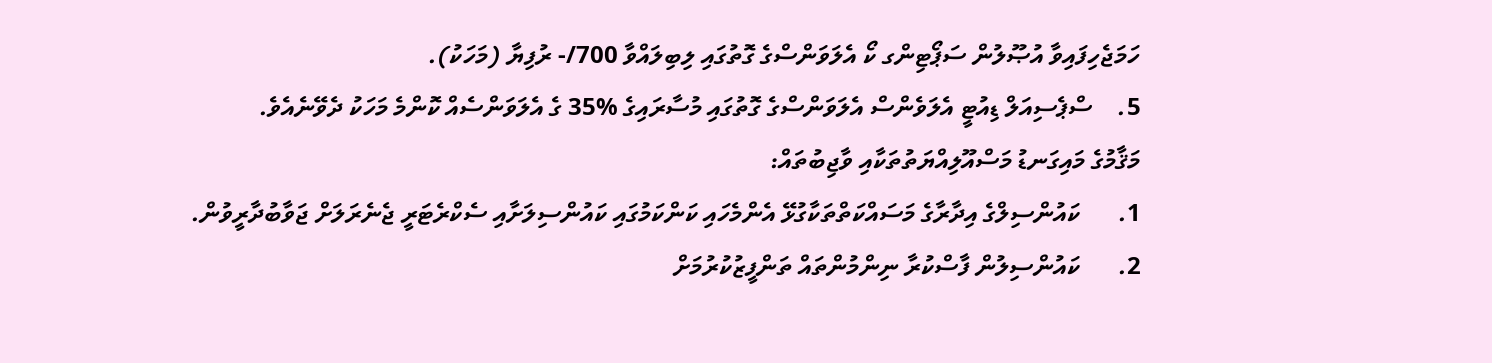ހަމަޖެހިފައިވާ އުޞޫލުން ސަޕޯޓިންގ ކޯ އެލަވަންސްގެ ގޮތުގައި ލިބިލައްވާ 700/- ރުފިޔާ (މަހަކު).
5.    ސްޕެސިއަލް ޑިއުޓީ އެލަވެންސް އެލަވަންސްގެ ގޮތުގައި މުސާރައިގެ %35 ގެ އެލަވަންސެއް ކޮންމެ މަހަކު ދެވޭނެއެވެ.
މަޤާމުގެ މައިގަނޑު މަސްއޫލިއްޔަތުތަކާއި ވާޖިބުތައް:
1.      ކައުންސިލްގެ އިދާރާގެ މަސައްކަތްތަކާގުޅޭ އެންމެހައި ކަންކަމުގައި ކައުންސިލަށާއި ސެކްރެޓަރީ ޖެނެރަލަށް ޖަވާބުދާރީވުން.
2.      ކައުންސިލުން ފާސްކުރާ ނިންމުންތައް ތަންފީޒުކުރުމަށް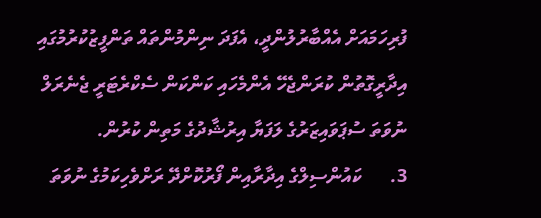ފުރިހަމައަށް އެއްބާރުލުންދީ، އެފަދަ ނިންމުންތައް ތަންފީޒުކުރުމުގައި އިދާރީގޮތުން ކުރަންޖެހޭ އެންމެހައި ކަންކަން ސެކްރެޓަރީ ޖެނެރަލް ނުވަތަ ސުޕަވައިޒަރުގެ ލަފަޔާ އިރުޝާދުގެ މަތިން ކުރުން.
3.      ކައުންސިލްގެ އިދާރާއިން ފޯރުކޮށްދޭ ރަށްވެހިކަމުގެ ނުވަތަ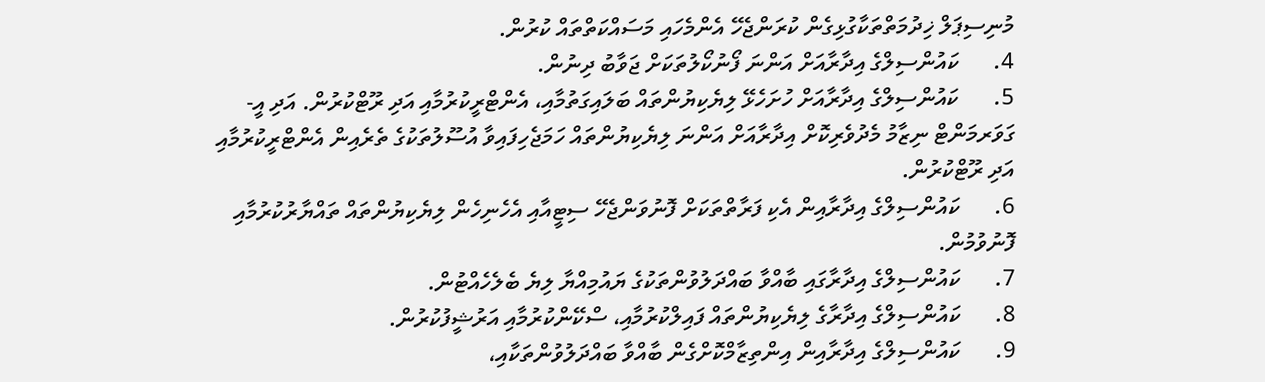މުނިސިޕަލް ޚިދުމަތްތަކާގުޅިގެން ކުރަންޖެހޭ އެންމެހައި މަސައްކަތްތައް ކުރުން.
4.      ކައުންސިލްގެ އިދާރާއަށް އަންނަ ފޯނުކޯލުތަކަށް ޖަވާބު ދިނުން.
5.      ކައުންސިލްގެ އިދާރާއަށް ހުށަހެޅޭ ލިޔެކިޔުންތައް ބަލައިގަތުމާއި، އެންޓްރީކުރުމާއި އަދި ރޫޓްކުރުން. އަދި އީ-ގަވަރމަންޓް ނިޒާމު މެދުވެރިކޮށް އިދާރާއަށް އަންނަ ލިޔެކިޔުންތައް ހަމަޖެހިފައިވާ އުސޫލުތަކުގެ ތެރެއިން އެންޓްރީކުރުމާއި އަދި ރޫޓްކުރުން.
6.      ކައުންސިލްގެ އިދާރާއިން އެކި ފަރާތްތަކަށް ފޮނުވަންޖެހޭ ސިޓީއާއި އެހެނިހެން ލިޔެކިޔުންތައް ތައްޔާރުކުރުމާއި ފޮނުވުމުން.
7.      ކައުންސިލްގެ އިދާރާގައި ބާއްވާ ބައްދަލުވުންތަކުގެ ޔައުމިއްޔާ ލިޔެ ބެލެހެއްޓުން.
8.      ކައުންސިލްގެ އިދާރާގެ ލިޔެކިޔުންތައް ފައިލްކުރުމާއި، ސްކޭންކުރުމާއި އަރުޝީފުކުރުން.
9.      ކައުންސިލްގެ އިދާރާއިން އިންތިޒާމްކޮށްގެން ބާއްވާ ބައްދަލުވުންތަކާއި،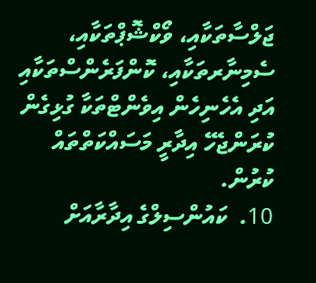ޖަލްސާތަކާއި، ވޯކްޝޮޕްތަކާއި، ސެމިނާރތަކާއި، ކޮންފަރެންސްތަކާއި އަދި އެހެނިހެން އިވެންޓްތަކާ ގުޅިގެން ކުރަންޖެހޭ އިދާރީ މަސައްކަތްތައް ކުރުން.
10.  ކައުންސިލްގެ އިދާރާއަށް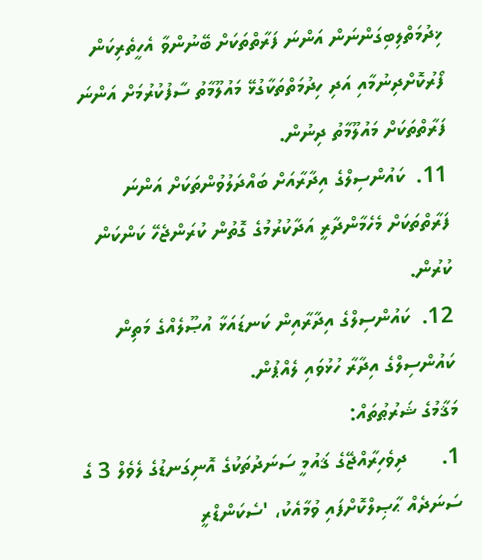ޚިދުމަތްލިބިގަންނަން އަންނަ ފަރާތްތަކަށް ބޭނުންވާ އެހީތެރިކަން ފޯރުކޮށްދިނުމާއި އަދި ހިދުމަތްތަކާގުޅޭ މައުލޫމާތު ސާފުކުރުމަށް އަންނަ ފަރާތްތަކަށް މައުލޫމާތު ދިނުން.
11.  ކައުންސިލްގެ އިދާރާއަށް ބައްދަލުވުންތަކަށް އަންނަ ފަރާތްތަކަށް މެހެމާންދާރީ އަދާކުރުމުގެ ގޮތުން ކުރަންޖެހޭ ކަންކަން ކުރުން.
12.  ކައުންސިލްގެ އިދާރާއިން ކަނޑައަޅާ އުޞޫލެއްގެ މަތިން ކައުންސިލްގެ އިދާރާ ހުޅުވައި ލެއްޕުން.
މަޤާމުގެ ޝަރުޠުތައް:
1.      ދިވެހިރާއްޖޭގެ ޤައުމީ ސަނަދުތަކުގެ އޮނިގަނޑުގެ ލެވެލް 3 ގެ ސަނަދެއް ޙާޞިލްކޮށްފައި ވުމާއެކު، 'ސެކަންޑްރީ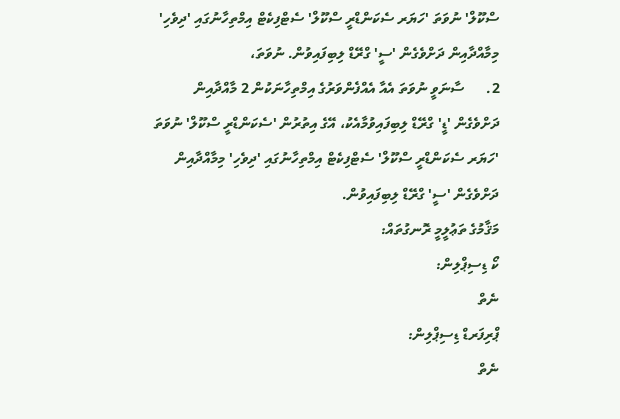ސްކޫލް' ނުވަތަ 'ހަޔަރ ސެކަންޑްރީ ސްކޫލް' ސެޓްފިކެޓް އިމްތިހާނުގައި 'ދިވެހި' މިމާއްދާއިން ދަށްވެގެން 'ސީ' ގްރޭޑް ލިބިފައިވުން. ނުވަތަ،
2.      ސާނަވީ ނުވަތަ އެއާ އެއްފެންވަރުގެ އިމްތިހާނަކުން 2 މާއްދާއިން ދަށްވެގެން 'ޑީ' ގްރޭޑް ލިބިފައިވުމާއެކު، އޭގެ އިތުރުން 'ސެކަންޑްރީ ސްކޫލް' ނުވަތަ 'ހަޔަރ ސެކަންޑްރީ ސްކޫލް' ސެޓްފިކެޓް އިމްތިހާނުގައި 'ދިވެހި' މިމާއްދާއިން ދަށްވެގެން 'ސީ' ގްރޭޑް ލިބިފައިވުން.
މަޤާމުގެ ތަޢުލީމީ ރޮނގުތައް:
ކޯ ޑިސިޕްލިން:
ނެތް
ޕްރިފަރޑް ޑިސިޕްލިން:
ނެތް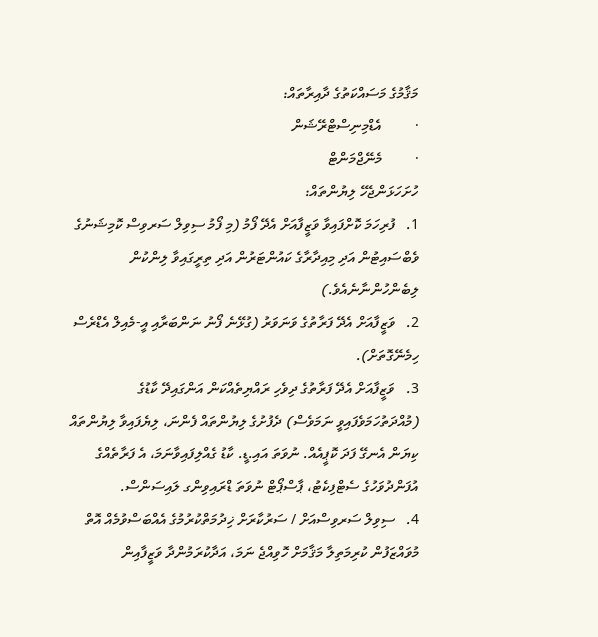މަޤާމުގެ މަސައްކަތުގެ ދާއިރާތައް:
·         އެޑްމިނިސްޓްރޭޝަން
·         މެނޭޖްމަންޓް
ހުށަހަޅަންޖެހޭ ލިޔުންތައް:
1.   ފުރިހަމަ ކޮށްފައިވާ ވަޒީފާއަށް އެދޭ ފޯމު (މި ފޯމު ސިވިލް ސަރވިސް ކޮމިޝަނުގެ ވެބްސައިޓުން އަދި މިއިދާރާގެ ކައުންޓަރުން އަދި ތިރީގައިވާ ލިންކުން ލިބެންހުންނާނެއެވެ.)
2.   ވަޒީފާއަށް އެދޭ ފަރާތުގެ ވަނަވަރު (ގުޅޭނެ ފޯނު ނަންބަރާއި އީ-މެއިލް އެޑްރެސް ހިމެނޭގޮތަށް).
3.   ވަޒީފާއަށް އެދޭ ފަރާތުގެ ދިވެހި ރައްޔިތެއްކަން އަންގައިދޭ ކާޑުގެ (މުއްދަތުހަމަވެފައިވީ ނަމަވެސް) ދެފުށުގެ ލިޔުންތައް ފެންނަ، ލިޔެފައިވާ ލިޔުންތައް ކިޔަން އެނގޭ ފަދަ ކޮޕީއެއް. ނުވަތަ އައި.ޑީ. ކާޑު ގެއްލިފައިވާނަމަ، އެ ފަރާތެއްގެ އުފަންދުވަހުގެ ސެޓްފިކެޓު، ޕާސްޕޯޓް ނުވަތަ ޑްރައިވިންގ ލައިސަންސް.
4.   ސިވިލް ސަރވިސްއަށް / ސަރުކާރަށް ޚިދުމަތްކުރުމުގެ އެއްބަސްވުމެއް އޮތް މުވައްޒަފުން ކުރިމަތިލާ މަޤާމަށް ހޮވިއްޖެ ނަމަ، އަދާކުރަމުންދާ ވަޒީފާއިން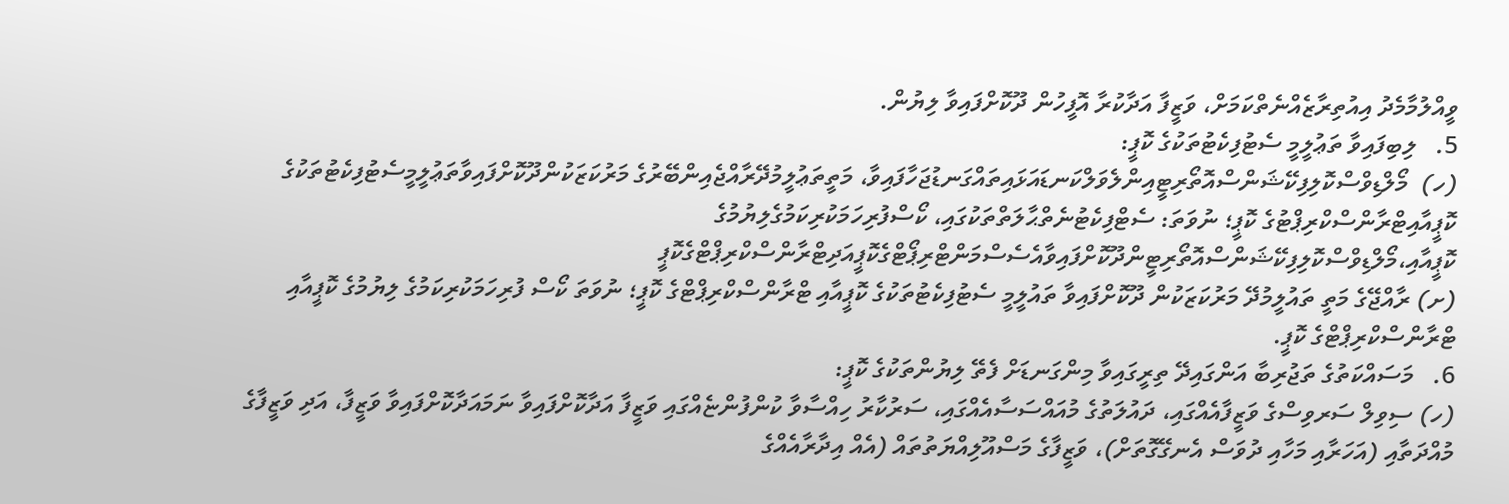ވީއްލުމާމެދު އިއުތިރާޒެއްނެތްކަމަށް، ވަޒީފާ އަދާކުރާ އޮފީހުން ދޫކޮށްފައިވާ ލިޔުން.
5.   ލިބިފައިވާ ތަޢުލީމީ ސެޓުފިކެޓުތަކުގެ ކޮޕީ:
(ހ)  މޯލްޑިވްސްކޮލިފިކޭޝަންސްއޮތޯރިޓީއިންލެވަލްކަނޑައަޅައިތައްގަނޑުޖަހާފައިވާ، މަތީތަޢުލީމުދޭރާއްޖެއިންބޭރުގެ މަރުކަޒަކުންދޫކޮށްފައިވާތަޢުލީމީސެޓުފިކެޓުތަކުގެ ކޮޕީއާއިޓްރާންސްކްރިޕްޓުގެ ކޮޕީ؛ ނުވަތަ: ސެޓްފިކެޓުނެތްޙާލަތްތަކުގައި، ކޯސްފުރިހަމަކުރިކަމުގެލިޔުމުގެ ކޮޕީއާއި،މޯލްޑިވްސްކޮލިފިކޭޝަންސްއޮތޯރިޓީންދޫކޮށްފައިވާއެސެސްމަންޓްރިޕޯޓްގެކޮޕީއަދިޓްރާންސްކްރިޕްޓްގެކޮޕީ
(ށ) ރާއްޖޭގެ މަތީ ތައުލީމުދޭ މަރުކަޒަކުން ދޫކޮށްފައިވާ ތައުލީމީ ސެޓުފިކެޓުތަކުގެ ކޮޕީއާއި ޓްރާންސްކްރިޕްޓްގެ ކޮޕީ؛ ނުވަތަ ކޯސް ފުރިހަމަކުރިކަމުގެ ލިޔުމުގެ ކޮޕީއާއި ޓްރާންސްކްރިޕްޓްގެ ކޮޕީ.
6.   މަސައްކަތުގެ ތަޖުރިބާ އަންގައިދޭ ތިރީގައިވާ މިންގަނޑަށް ފެތޭ ލިޔުންތަކުގެ ކޮޕީ:
(ހ) ސިވިލް ސަރވިސްގެ ވަޒީފާއެއްގައި، ދައުލަތުގެ މުއައްސަސާއެއްގައި، ސަރުކާރު ހިއްސާވާ ކުންފުންޏެއްގައި ވަޒީފާ އަދާކޮށްފައިވާ ނަމައަދާކޮށްފައިވާ ވަޒީފާ، އަދި ވަޒީފާގެ މުއްދަތާއި (އަހަރާއި މަހާއި ދުވަސް އެނގޭގޮތަށް)، ވަޒީފާގެ މަސްއޫލިއްޔަތުތައް (އެއް އިދާރާއެއްގެ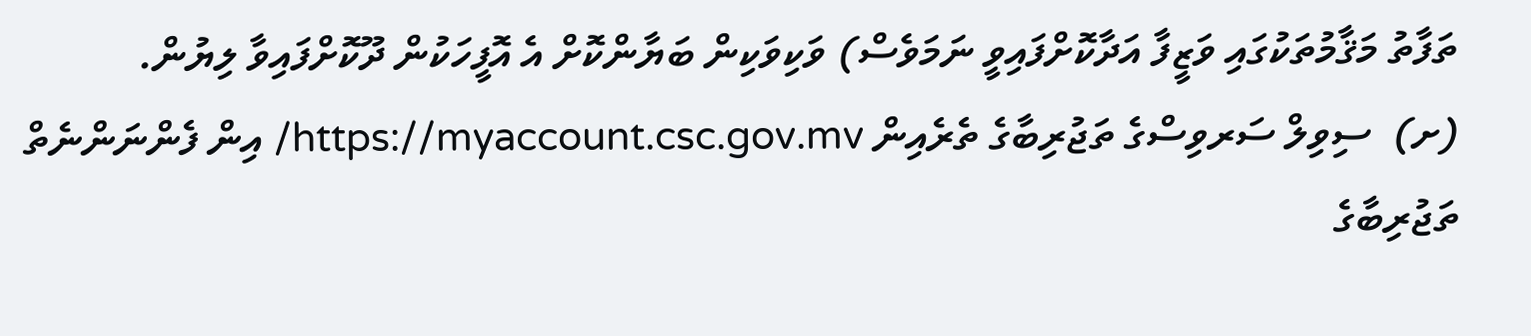ތަފާތު މަޤާމުތަކުގައި ވަޒީފާ އަދާކޮށްފައިވީ ނަމަވެސް) ވަކިވަކިން ބަޔާންކޮށް އެ އޮފީހަކުން ދޫކޮށްފައިވާ ލިޔުން.
(ށ)  ސިވިލް ސަރވިސްގެ ތަޖުރިބާގެ ތެރެއިން https://myaccount.csc.gov.mv/ އިން ފެންނަންނެތް ތަޖުރިބާގެ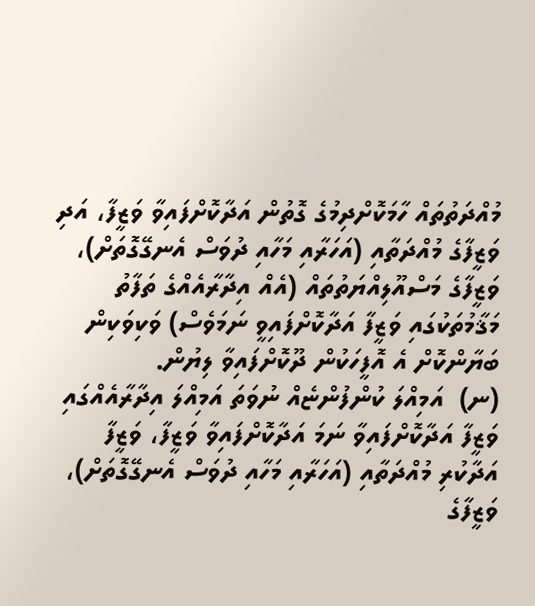މުއްދަތުތައް ހާމަކޮށްދިމުގެ ގޮތުން އަދާކޮށްފައިވާ ވަޒީފާ، އަދި ވަޒީފާގެ މުއްދަތާއި (އަހަރާއި މަހާއި ދުވަސް އެނގޭގޮތަށް)، ވަޒީފާގެ މަސްއޫލިއްޔަތުތައް (އެއް އިދާރާއެއްގެ ތަފާތު މަޤާމުތަކުގައި ވަޒީފާ އަދާކޮށްފައިވީ ނަމަވެސް) ވަކިވަކިން ބަޔާންކޮށް އެ އޮފީހަކުން ދޫކޮށްފައިވާ ލިޔުން.
(ނ)  އަމިއްލަ ކުންފުންޏެއް ނުވަތަ އަމިއްލަ އިދާރާއެއްގައި ވަޒީފާ އަދާކޮށްފައިވާ ނަމަ އަދާކޮށްފައިވާ ވަޒީފާ، ވަޒީފާ އަދާކުރި މުއްދަތާއި (އަހަރާއި މަހާއި ދުވަސް އެނގޭގޮތަށް)، ވަޒީފާގެ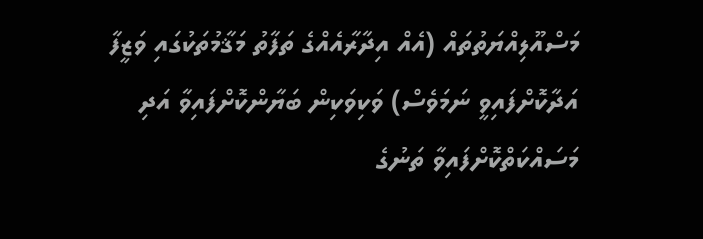މަސްއޫލިއްޔަތުތައް (އެއް އިދާރާއެއްގެ ތަފާތު މަޤާމުތަކުގައި ވަޒީފާ އަދާކޮށްފައިވީ ނަމަވެސް) ވަކިވަކިން ބަޔާންކޮށްފައިވާ އަދި މަސައްކަތްކޮށްފައިވާ ތަނުގެ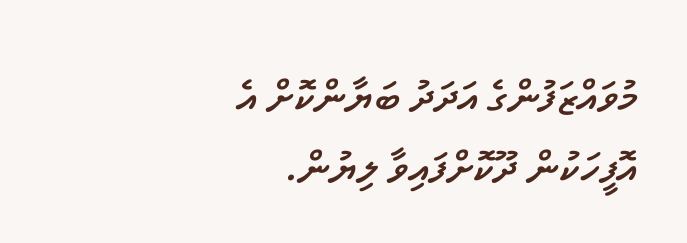މުވައްޒަފުންގެ އަދަދު ބަޔާންކޮށް އެ އޮފީހަކުން ދޫކޮށްފައިވާ ލިޔުން.